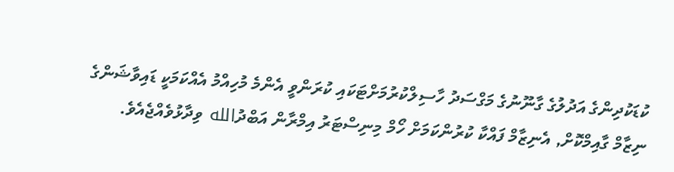ކުޑަކުދިންގެ އަދުލުގެ ގާނޫނުގެ މަގްސަދު ހާސިލްކުރުމަށްޓަކައި ކުރަންވީ އެންމެ މުހިއްމު އެއްކަމަކީ ޑައިވާޝަންގެ ނިޒާމް ގާއިމްކޮށް, އެނިޒާމް ފައްކާ ކުރުންކަމަށް ހޯމް މިނިސްޓަރު އިމްރާން އަބްދުالله ވިދާޅުވެއްޖެއެވެ.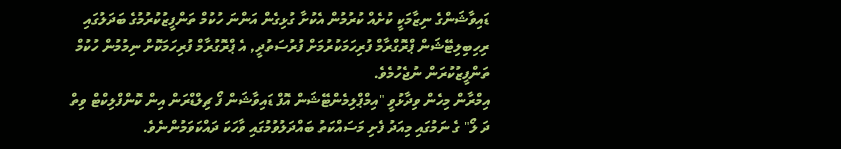ޑައިވާޝަންގެ ނިޒާމަކީ ކުށެއް ކުރުމުން އެކުށާ ގުޅިގެން އަންނަ ހުކުމް ތަންފީޒުކުރުމުގެ ބަދަލުގައި ރިހިބިލިޓޭޝަން ޕްރޮގްރާމް ފުރިހަމަކުރުމަށް ފުރުސަތުދީ, އެ ޕްރޮގުރާމް ފުރިހަމަކޮށް ނިމުމުން ހުކުމް ތަންފީޒުކުރަން ނުޖެހުމެވެ.
އިމްރާން މިހެން ވިދާޅުވީ "އިމްޕްލިމެންޓޭޝަން އޮފް ޑައިވާޝަން ފޯ ޗިލްޑްރަން އިން ކޮންފްލިކްޓް ވިތް ދަ ލޯ" ގެ ނަމުގައި މިއަދު ފެށި މަސައްކަތު ބައްދަލުވުމުގައި ވާހަކަ ދައްކަވަމުންނެވެ.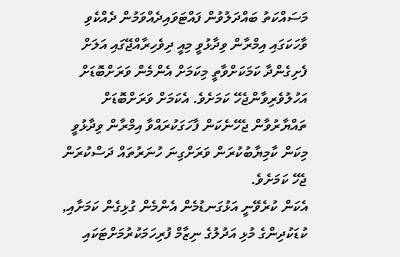މަސައްކަތު ބައްދަލުވުން ފައްޓަވައިދެއްވަމުން ދެއްކެވި ވާހަކަގައި އިމްރާން ވިދާޅުވީ މިއީ ދިވެހިރާއްޖޭގައި އަލަށް ފެށިގެންދާ ކަމަކަށްވާތީ މިކަމަށް އެންމެން ވަރަށްބޮޑަށް އަހުލުވެރިވާންޖެހޭ ކަމަށެވެ. އެކަމަށް ވަރަށްބޮޑަށް ތައްޔާރުވާން ޖެހޭނެކަން ފާހަގަކުރައްވާ އިމްރާން ވިދާޅުވީ މިކަން ކާމިޔާބުކުރަން ވަރަށްގިނަ ހުނަރުތައް ދަސްކުރަން ޖެހޭ ކަމަށެވެ.
އެކަން ކުރެވޭނީ އަޅުގަނޑުމެން އެންމެން ގުޅިގެން ކަމަށާއި, ކުޑަކުދިންގެ މުޅި އަދުލުގެ ނިޒާމް ފުރިހަމަކުރުމަށްޓަކައި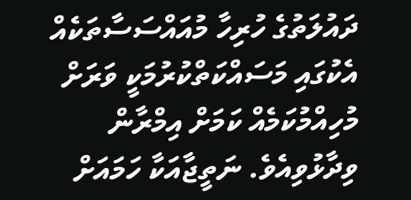ދައުލަތުގެ ހުރިހާ މުއައްސަސާތަކެއް އެކުގައި މަސައްކަތްކުރުމަކީ ވަރަށް މުހިއްމުކަމެއް ކަމަށް އިމްރާން ވިދާޅުވިއެވެ. ނަތީޖާއަކާ ހަމައަށް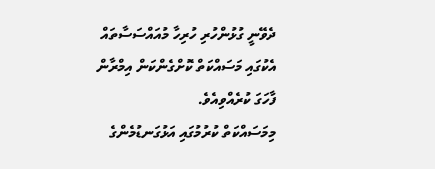ދެވޭނީ ގުޅުންހުރި ހުރިހާ މުއައްސަސާތައް އެކުގައި މަސައްކަތް ކޮށްގެންކަން އިމްރާން ފާހަގަ ކުރެއްވިއެވެ.
މިމަސައްކަތް ކުރުމުގައި އަޅުގަނޑުމެންގެ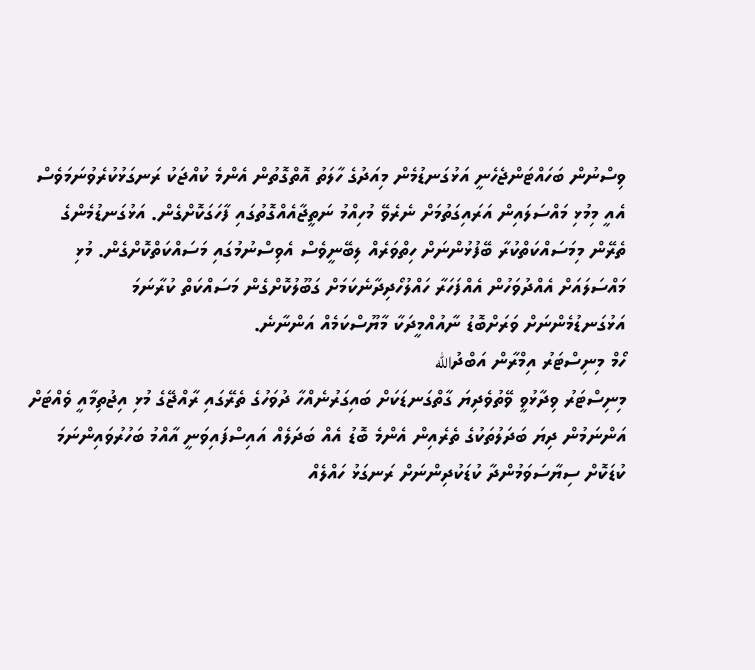ވިސްނުން ބަހައްޓަންޖެހެނީ އަޅުގަނޑުމެން މިއަދުގެ ހާލަތު އޮތްގޮތުން އެންމެ ކުއްޖަކު ރަނގަޅުކުރެވުނަމަވެސް އެއީ މިމުޅި މައްސަލައިން އަރައިގަތުމަށް ނެރެވޭ މުހިއްމު ނަތީޖާއެއްގޮތުގައި ފާހަގަކޮށްގެން. އަޅުގަނޑުމެންގެ ތެރޭން މިމަސައްކަތްކުރާ ބޭފުޅުންނަށް ހިތްވަރެއް ލިބޭނީވެސް އެވިސްނުމުގައި މަސައްކަތްކޮށްގެން. މުޅި މައްސަލައަށް އެއްދުވަހުން އެއްފަހަރާ ހައްލުހޯދިދާނެކަމަށް ގަބޫލުކޮށްގެން މަސައްކަތް ކުރާނަމަ އަޅުގަނޑުމެންނަށް ވަރަށްބޮޑު ނާއުއްމީދަކާ މާޔޫސްކަމެއް އަންނާނެ.
ހޯމް މިނިސްޓަރު އިމްރާން އަބްދުالله
މިނިސްޓަރު ވިދާޅުވީ ވޭތުވެދިޔަ ގާތްގަނޑަކަށް ބައިގަރުނެއްހާ ދުވަހުގެ ތެރޭގައި ރާއްޖޭގެ މުޅި އިޖުތިމާއީ ވެއްޓަށް އަންނަމުން ދިޔަ ބަދަލުތަކުގެ ތެރެއިން އެންމެ ބޮޑު އެއް ބަދަލެއް އައިސްފައިވަނީ އާއްމު ބަހުރުވައިންނަމަ ކުޑަކޮށް ސިޔާސަވަމުންދާ ކުޑަކުދިންނަށް ރަނގަޅު ހައްލެއް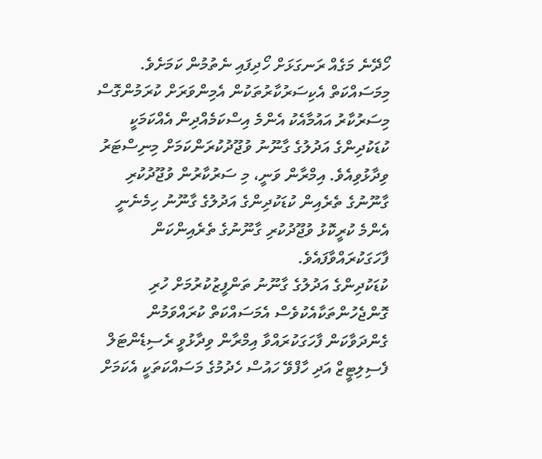ހޯދޭނެ މަގެއް ރަނގަޅަށް ހޯދިފައި ނެތުމުން ކަމަށެވެ.
މިމަސައްކަތް އެކިސަރުކާރުތަކުން އެމިންވަރަށް ކުރަމުންގޮސް މިސަރުކާރު އައުމާއެކު އެންމެ އިސްކަމެއްދިން އެއްކަމަކީ ކުޑަކުދިންގެ އަދުލުގެ ގާނޫނު ވުޖޫދުކުރަންކަމަށް މިނިސްޓަރު ވިދާޅުވިއެވެ. އިމްރާން ވަނީ، މި ސަރުކާރުން ވުޖޫދުކުރި ގާނޫނުގެ ތެރެއިން ކުޑަކުދިންގެ އަދުލުގެ ގާނޫނު ހިމެނެނީ އެންމެ ކުރީކޮޅު ވުޖޫދުކުރި ގާނޫނުގެ ތެރެއިންކަން ފާހަގަކުރައްވާފައެވެ.
ކުޑަކުދިންގެ އަދުލުގެ ގާނޫނު ތަންފީޒުކުރުމަށް ހުރި ގޮންޖެހުންތަކާއެކުވެސް އެމަސައްކަތް ކުރައްވަމުން ގެންދަވާކަން ފާހަގަކުރައްވާ އިމްރާން ވިދާޅުވީ ރެސިޑެންޓަލް ފެސިލިޓީޒް އަދި ހާފްވޭ ހައުސް ހެދުމުގެ މަސައްކަތަކީ އެކަމަށް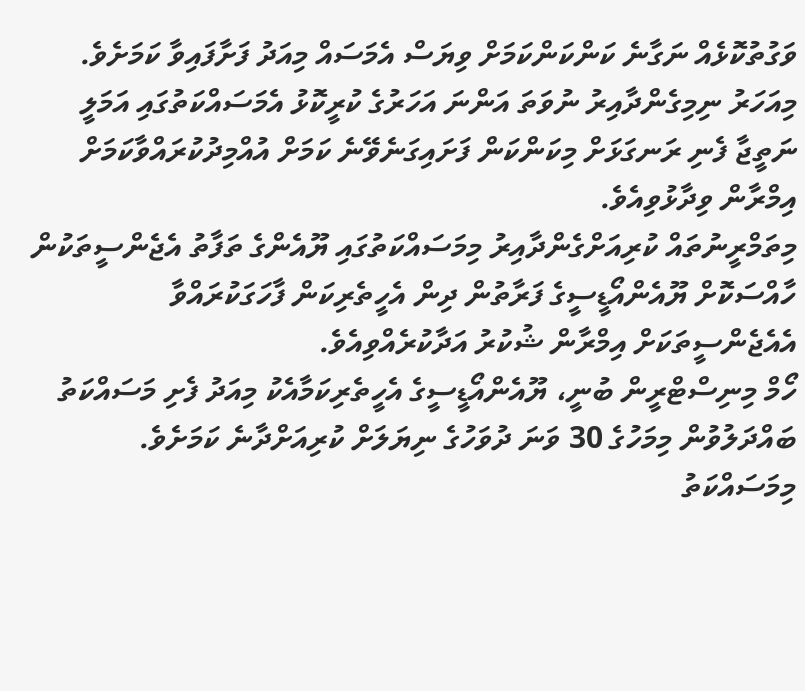ވަގުތުކޮޅެއް ނަގާނެ ކަންކަންކަމަށް ވިޔަސް އެމަސައް މިއަދު ފަށާފައިވާ ކަމަށެވެ.
މިއަހަރު ނިމިގެންދާއިރު ނުވަތަ އަންނަ އަހަރުގެ ކުރީކޮޅު އެމަސައްކަތުގައި އަމަލީ ނަތީޖާ ފެނި ރަނގަޅަށް މިކަންކަން ފަށައިގަނެވޭނެ ކަމަށް އުއްމިދުކުރައްވާކަމަށް އިމްރާން ވިދާޅުވިއެވެ.
މިތަމްރީނުތައް ކުރިއަށްގެންދާއިރު މިމަސައްކަތުގައި ޔޫއެންގެ ތަފާތު އެޖެންސީތަކުން ހާއްސަކޮށް ޔޫއެންއޯޑީސީގެ ފަރާތުން ދިން އެހީތެރިކަން ފާހަގަކުރައްވާ އެއެޖެންސީތަކަށް އިމްރާން ޝުކުރު އަދާކުރެއްވިއެވެ.
ހޯމް މިނިސްޓްރީން ބުނީ، ޔޫއެންއޯޑީސީގެ އެހީތެރިކަމާއެކު މިއަދު ފެށި މަސައްކަތު ބައްދަލުވުން މިމަހުގެ 30 ވަނަ ދުވަހުގެ ނިޔަލަށް ކުރިއަށްދާނެ ކަމަށެވެ. މިމަސައްކަތު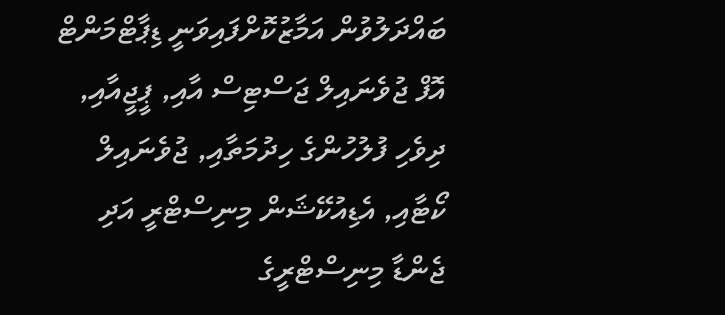ބައްދަލުވުން އަމާޒުކޮށްފައިވަނީ ޑިޕާޓްމަންޓް އޮފް ޖުވެނައިލް ޖަސްޓިސް އާއި, ޕީޖީއާއި, ދިވެހި ފުލުހުންގެ ހިދުމަތާއި, ޖުވެނައިލް ކޯޓާއި, އެޑިއުކޭޝަން މިނިސްޓްރީ އަދި ޖެންޑާ މިނިސްޓްރީގެ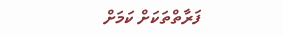ފަރާތްތަކަށް ކަމަށް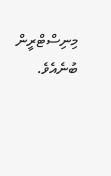މިނިސްޓްރީން ބުނެއެވެ.